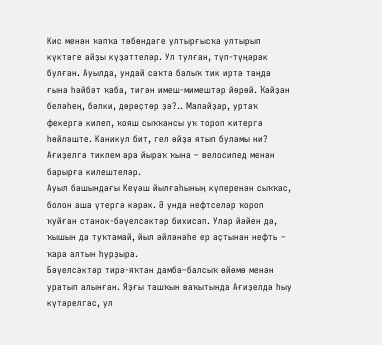Кис менән ҡапҡа төбөндәге ултырғысҡа ултырып күктәге айҙы күҙәттеләр. Ул тулған, түп-түңәрәк булған. Ауылда, ундай саҡта балыҡ тик иртә таңда ғына һәйбәт ҡаба, тигән имеш-мимештәр йөрөй. Ҡайҙан беләһең, бәлки, дөрөҫтөр ҙә?.. Малайҙар, уртаҡ фекергә килеп, ҡояш сыҡҡансы уҡ тороп китергә һөйләште. Каникул бит, гел өйҙә ятып буламы ни? Ағиҙелгә тиклем ара йыраҡ ҡына – велосипед менән барырға килештеләр.
Ауыл башындағы Кеүәш йылғаһының күперенән сыҡҡас, болон аша үтергә кәрәк. Ә унда нефтселәр ҡороп ҡуйған станок-бәүелсәктәр бихисап. Улар йәйен дә, ҡышын да туҡтамай, йыл әйләнәһе ер аҫтынан нефть – ҡара алтын һурҙыра.
Бәүелсәктәр тирә-яҡтан дамба–балсыҡ өйөмө менән уратып алынған. Яҙғы ташҡын ваҡытында Ағиҙелдә һыу күтәрелгәс, ул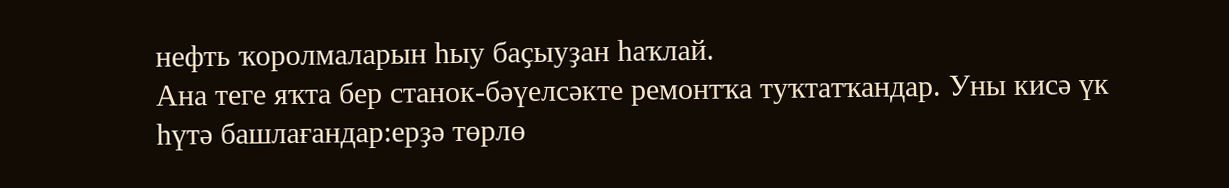нефть ҡоролмаларын һыу баҫыуҙан һаҡлай.
Ана теге яҡта бер станок-бәүелсәкте ремонтҡа туҡтатҡандар. Уны кисә үк һүтә башлағандар:ерҙә төрлө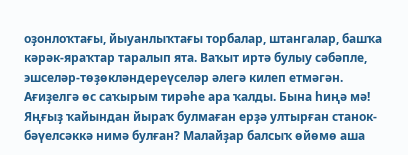оҙонлоҡтағы, йыуанлыҡтағы торбалар, штангалар, башҡа кәрәк-яраҡтар таралып ята. Ваҡыт иртә булыу сәбәпле, эшселәр-төҙөкләндереүселәр әлегә килеп етмәгән.
Ағиҙелгә өс саҡырым тирәһе ара ҡалды. Бына һиңә мә! Яңғыҙ ҡайындан йыраҡ булмаған ерҙә ултырған станок-бәүелсәккә нимә булған? Малайҙар балсыҡ өйөмө аша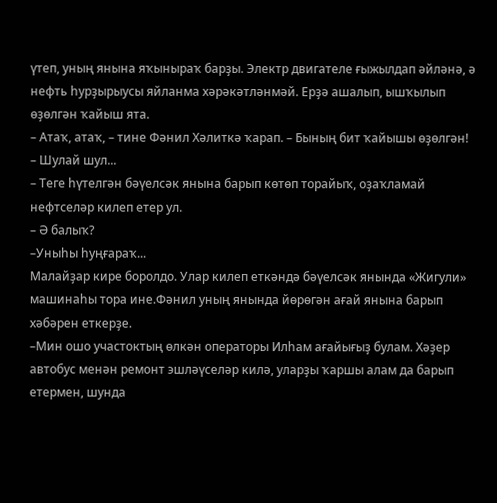үтеп, уның янына яҡыныраҡ барҙы. Электр двигателе ғыжылдап әйләнә, ә нефть һурҙырыусы яйланма хәрәкәтләнмәй. Ерҙә ашалып, ышҡылып өҙөлгән ҡайыш ята.
– Атаҡ, атаҡ, – тине Фәнил Хәлиткә ҡарап. – Бының бит ҡайышы өҙөлгән!
– Шулай шул...
– Теге һүтелгән бәүелсәк янына барып көтөп торайыҡ, оҙаҡламай нефтселәр килеп етер ул.
– Ә балыҡ?
–Уныһы һуңғараҡ...
Малайҙар кире боролдо. Улар килеп еткәндә бәүелсәк янында «Жигули» машинаһы тора ине.Фәнил уның янында йөрөгән ағай янына барып хәбәрен еткерҙе.
–Мин ошо участоктың өлкән операторы Илһам ағайығыҙ булам. Хәҙер автобус менән ремонт эшләүселәр килә, уларҙы ҡаршы алам да барып етермен, шунда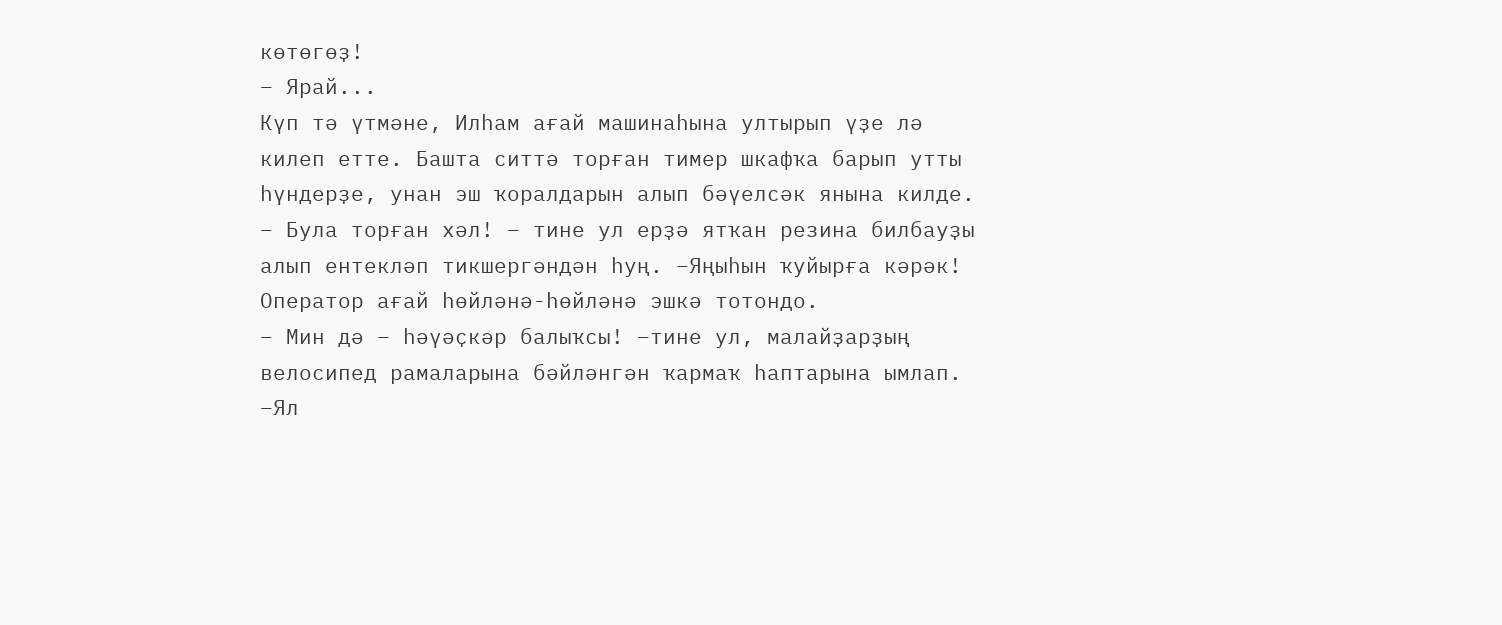көтөгөҙ!
– Ярай...
Күп тә үтмәне, Илһам ағай машинаһына ултырып үҙе лә килеп етте. Башта ситтә торған тимер шкафҡа барып утты һүндерҙе, унан эш ҡоралдарын алып бәүелсәк янына килде.
– Була торған хәл! – тине ул ерҙә ятҡан резина билбауҙы алып ентекләп тикшергәндән һуң. –Яңыһын ҡуйырға кәрәк!
Оператор ағай һөйләнә-һөйләнә эшкә тотондо.
– Мин дә – һәүәҫкәр балыҡсы! –тине ул, малайҙарҙың велосипед рамаларына бәйләнгән ҡармаҡ һаптарына ымлап. –Ял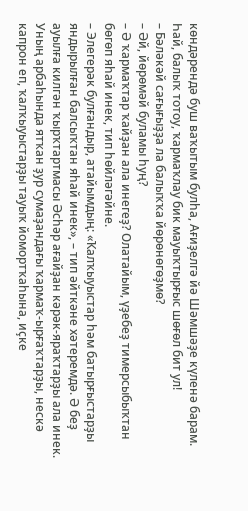көндәрендә буш ваҡытым булһа, Ағиҙелгә йә Шәмшәҙе күленә барам. Һай, балыҡ тотоу, ҡармаҡлау бик мауыҡтырғыс шөғөл бит ул!
– Бәләкәй сағығыҙҙа ла балыҡҡа йөрөнөгөҙмө?
– Әй, йөрөмәй буламы һуң?
– Ә ҡармаҡтар ҡайҙан ала инегеҙ? Олатайым, үҙебеҙ тимерсыбыҡтан бөгөп яһай инек, тип һөйләгәйне.
– Элегерәк булғандыр, атайымдың: «Ҡалҡыуыстар һәм батырғыстарҙы яндырылған балсыҡтан яһай инек», – тип әйткәне хәтеремдә. Ә беҙ ауылға килгән ҡырҡтартмасы Әсһәр ағайҙан кәрәк-яраҡтарҙы ала инек. Уның арбаһында ятҡан ҙур сумаҙандағы ҡармаҡ-ырғаҡтарҙы, нескә капрон еп, ҡалҡыуыстарҙы тауыҡ йомортҡаһына, иҫке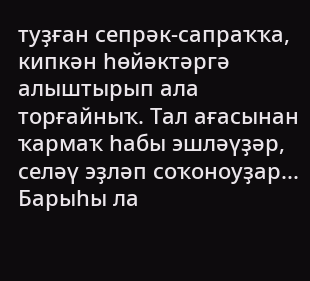туҙған сепрәк-сапраҡҡа, кипкән һөйәктәргә алыштырып ала торғайныҡ. Тал ағасынан ҡармаҡ һабы эшләүҙәр, селәү эҙләп соҡоноуҙар... Барыһы ла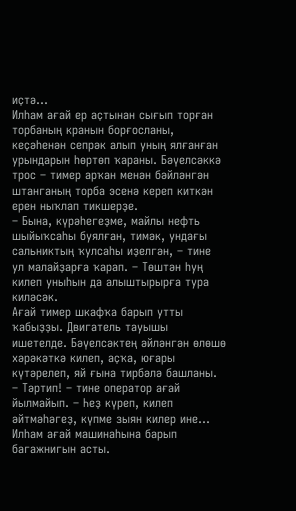иҫтә...
Илһам ағай ер аҫтынан сығып торған торбаның кранын борғосланы, кеҫәһенән сепрәк алып уның ялғанған урындарын һөртөп ҡараны. Бәүелсәккә трос – тимер арҡан менән бәйләнгән штанганың торба эсенә кереп киткән ерен ныҡлап тикшерҙе.
– Бына, күрәһегеҙме, майлы нефть шыйыҡсаһы буялған, тимәк, ундағы сальниктың ҡулсаһы иҙелгән, – тине ул малайҙарға ҡарап. – Төштән һуң килеп уныһын да алыштырырға тура киләсәк.
Ағай тимер шкафҡа барып утты ҡабыҙҙы. Двигатель тауышы ишетелде. Бәүелсәктең әйләнгән өлөшө хәрәкәткә килеп, аҫҡа, юғары күтәрелеп, яй ғына тирбәлә башланы.
– Тәртип! – тине оператор ағай йылмайып. – Һеҙ күреп, килеп әйтмәһәгеҙ, күпме зыян килер ине...
Илһам ағай машинаһына барып багажнигын асты.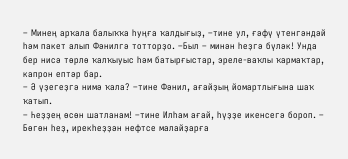– Минең арҡала балыҡҡа һуңға ҡалдығыҙ, –тине ул, ғәфү үтенгәндәй һәм пакет алып Фәнилгә тотторҙо. –Был – минән һеҙгә бүләк! Унда бер нисә төрлө ҡалҡыуыс һәм батырғыстар, эреле-ваҡлы ҡармаҡтар, капрон ептәр бар.
– Ә үҙегеҙгә нимә ҡала? –тине Фәнил, ағайҙың йомартлығына шаҡ ҡатып.
– Һеҙҙең өсөн шатланам! –тине Илһам ағай, һүҙҙе икенсегә бороп. – Бөгөн һеҙ, ирекһеҙҙән нефтсе малайҙарға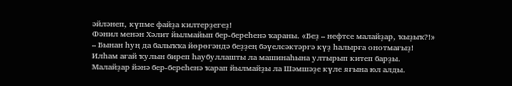әйләнеп, күпме файҙа килтерҙегеҙ!
Фәнил менән Хәлит йылмайып бер-береһенә ҡараны. «Беҙ – нефтсе малайҙар, ҡыҙыҡ?!»
– Бынан һуң да балыҡҡа йөрөгәндә беҙҙең бәүелсәктәргә күҙ һалырға онотмағыҙ!
Илһам ағай ҡулын биреп һаубуллашты ла машинаһына ултырып китеп барҙы.
Малайҙар йәнә бер-береһенә ҡарап йылмайҙы ла Шәмшәҙе күле яғына юл алды.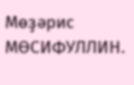Мөҙәрис МӨСИФУЛЛИН.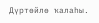Дүртөйлө ҡалаһы.